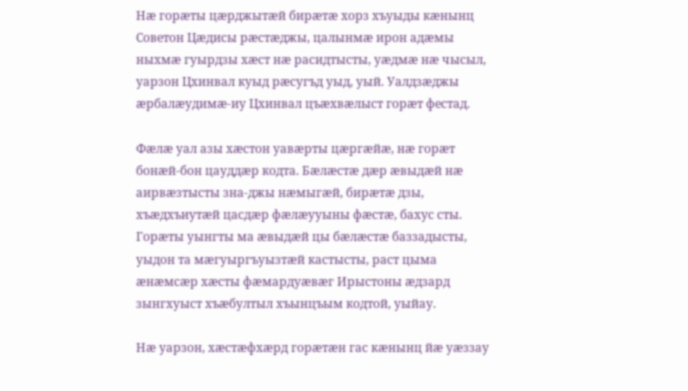Нæ горæты цæрджытæй бирæтæ хорз хъуыды кæнынц Советон Цæдисы рæстæджы, цалынмæ ирон адæмы ныхмæ гуырдзы хæст нæ расидтысты, уæдмæ нæ чысыл, уарзон Цхинвал куыд рæсугъд уыд, уый. Уалдзæджы æрбалæудимæ-иу Цхинвал цъæхвæлыст горæт фестад.

Фæлæ уал азы хæстон уавæрты цæргæйæ, нæ горæт бонæй-бон цауддæр кодта. Бæлæстæ дæр æвыдæй нæ аирвæзтысты зна-джы нæмыгæй, бирæтæ дзы, хъæдхъиутæй цасдæр фæлæууыны фæстæ, бахус сты. Горæты уынгты ма æвыдæй цы бæлæстæ баззадысты, уыдон та мæгуыргъуызтæй кастысты, раст цыма æнæмсæр хæсты фæмардуæвæг Ирыстоны æдзард зынгхуыст хъæбултыл хъынцъым кодтой, уыйау.

Нæ уарзон, хæстæфхæрд горæтæн гас кæнынц йæ уæззау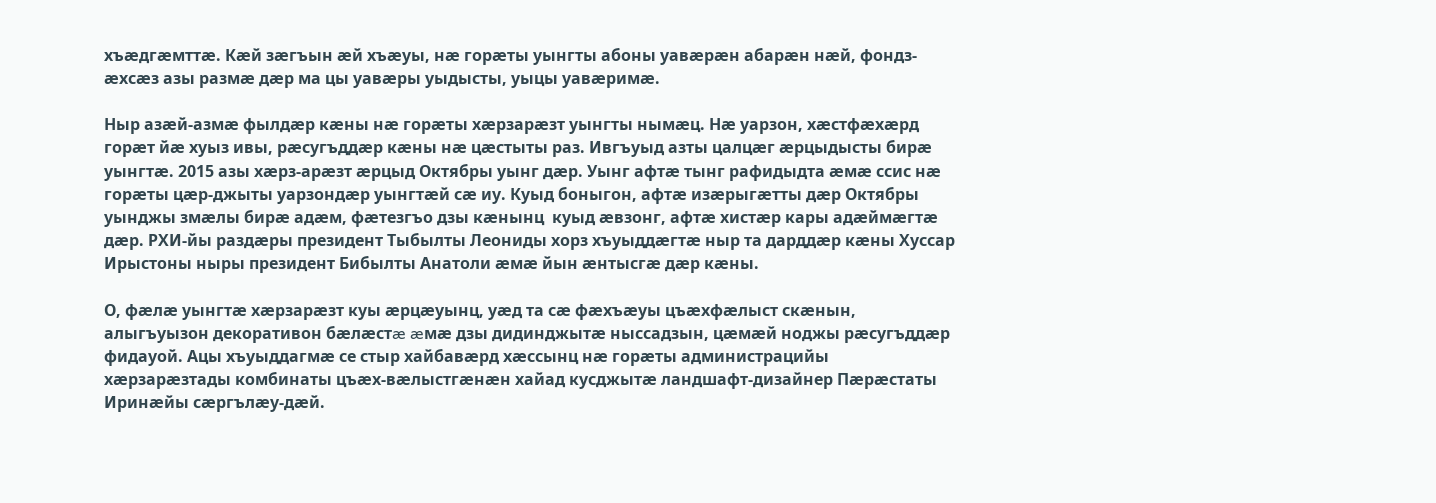хъæдгæмттæ. Кæй зæгъын æй хъæуы, нæ горæты уынгты абоны уавæрæн абарæн нæй, фондз-æхсæз азы размæ дæр ма цы уавæры уыдысты, уыцы уавæримæ.

Ныр азæй-азмæ фылдæр кæны нæ горæты хæрзарæзт уынгты нымæц. Нæ уарзон, хæстфæхæрд горæт йæ хуыз ивы, рæсугъддæр кæны нæ цæстыты раз. Ивгъуыд азты цалцæг æрцыдысты бирæ уынгтæ. 2015 азы хæрз-арæзт æрцыд Октябры уынг дæр. Уынг афтæ тынг рафидыдта æмæ ссис нæ горæты цæр-джыты уарзондæр уынгтæй сæ иу. Куыд боныгон, афтæ изæрыгæтты дæр Октябры уынджы змæлы бирæ адæм, фæтезгъо дзы кæнынц  куыд æвзонг, афтæ хистæр кары адæймæгтæ дæр. РХИ-йы раздæры президент Тыбылты Леониды хорз хъуыддæгтæ ныр та дарддæр кæны Хуссар Ирыстоны ныры президент Бибылты Анатоли æмæ йын æнтысгæ дæр кæны.

О, фæлæ уынгтæ хæрзарæзт куы æрцæуынц, уæд та сæ фæхъæуы цъæхфæлыст скæнын, алыгъуызон декоративон бæлæстæ æмæ дзы дидинджытæ ныссадзын, цæмæй ноджы рæсугъддæр фидауой. Ацы хъуыддагмæ се стыр хайбавæрд хæссынц нæ горæты администрацийы хæрзарæзтады комбинаты цъæх-вæлыстгæнæн хайад кусджытæ ландшафт-дизайнер Пæрæстаты Иринæйы сæргълæу-дæй.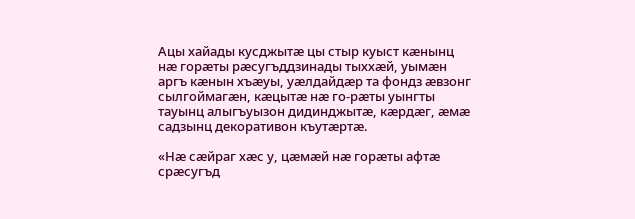Ацы хайады кусджытæ цы стыр куыст кæнынц нæ горæты рæсугъддзинады тыххæй, уымæн аргъ кæнын хъæуы, уæлдайдæр та фондз æвзонг сылгоймагæн, кæцытæ нæ го-рæты уынгты тауынц алыгъуызон дидинджытæ, кæрдæг, æмæ садзынц декоративон къутæртæ.

«Нæ сæйраг хæс у, цæмæй нæ горæты афтæ срæсугъд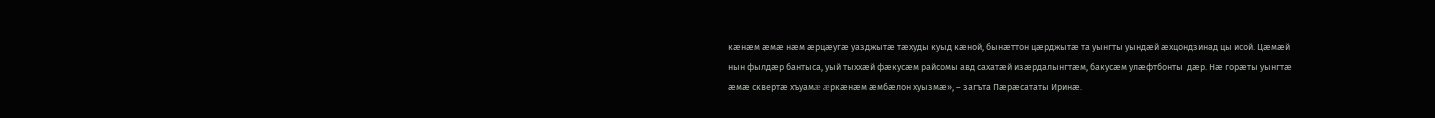кæнæм æмæ нæм æрцæугæ уазджытæ тæхуды куыд кæной, бынæттон цæрджытæ та уынгты уындæй æхцондзинад цы исой. Цæмæй нын фылдæр бантыса, уый тыххæй фæкусæм райсомы авд сахатæй изæрдалынгтæм, бакусæм улæфтбонты  дæр. Нæ горæты уынгтæ æмæ сквертæ хъуамæ æркæнæм æмбæлон хуызмæ», – загъта Пæрæсататы Иринæ.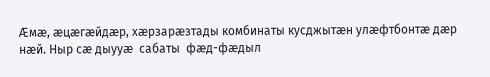Æмæ, æцæгæйдæр, хæрзарæзтады комбинаты кусджытæн улæфтбонтæ дæр нæй. Ныр сæ дыууæ  сабаты  фæд-фæдыл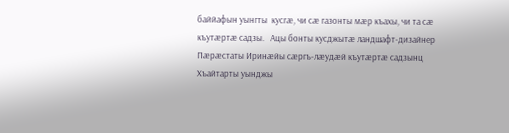баййафын уынгты  кусгæ, чи сæ газонты мæр къахы, чи та сæ къутæртæ садзы.   Ацы бонты кусджытæ ландшафт-дизайнер Пæрæстаты Иринæйы сæргъ-лæудæй къутæртæ садзынц Хъайтарты уынджы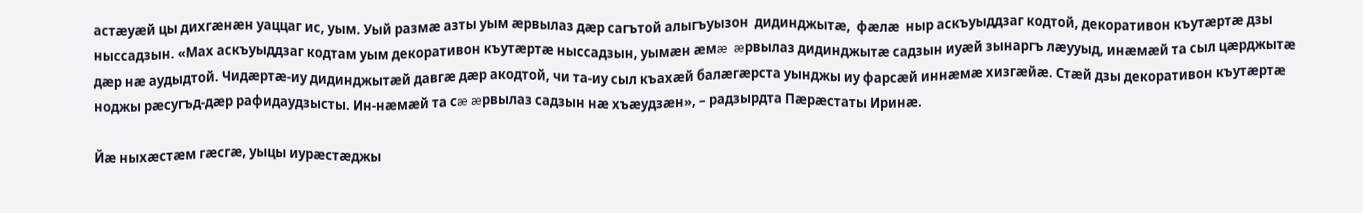астæуæй цы дихгæнæн уаццаг ис, уым. Уый размæ азты уым æрвылаз дæр сагътой алыгъуызон  дидинджытæ,  фæлæ  ныр аскъуыддзаг кодтой, декоративон къутæртæ дзы ныссадзын. «Мах аскъуыддзаг кодтам уым декоративон къутæртæ ныссадзын, уымæн æмæ  æрвылаз дидинджытæ садзын иуæй зынаргъ лæууыд, инæмæй та сыл цæрджытæ дæр нæ аудыдтой. Чидæртæ-иу дидинджытæй давгæ дæр акодтой, чи та-иу сыл къахæй балæгæрста уынджы иу фарсæй иннæмæ хизгæйæ. Стæй дзы декоративон къутæртæ ноджы рæсугъд-дæр рафидаудзысты. Ин-нæмæй та сæ æрвылаз садзын нæ хъæудзæн», – радзырдта Пæрæстаты Иринæ.

Йæ ныхæстæм гæсгæ, уыцы иурæстæджы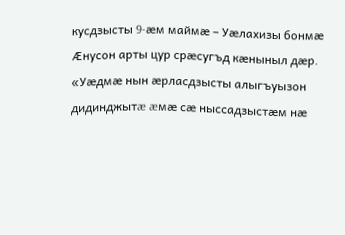кусдзысты 9-æм маймæ – Уæлахизы бонмæ Æнусон арты цур срæсугъд кæныныл дæр. «Уæдмæ нын æрласдзысты алыгъуызон дидинджытæ æмæ сæ ныссадзыстæм нæ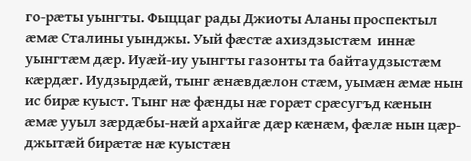го-рæты уынгты. Фыццаг рады Джиоты Аланы проспектыл æмæ Сталины уынджы. Уый фæстæ ахиздзыстæм  иннæ уынгтæм дæр. Иуæй-иу уынгты газонты та байтаудзыстæм кæрдæг. Иудзырдæй, тынг æнæвдæлон стæм, уымæн æмæ нын ис бирæ куыст. Тынг нæ фæнды нæ горæт срæсугъд кæнын æмæ ууыл зæрдæбы-нæй архайгæ дæр кæнæм, фæлæ нын цæр-джытæй бирæтæ нæ куыстæн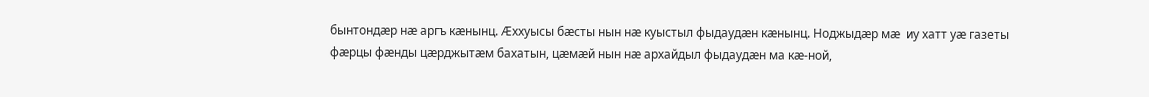бынтондæр нæ аргъ кæнынц. Æххуысы бæсты нын нæ куыстыл фыдаудæн кæнынц. Ноджыдæр мæ  иу хатт уæ газеты фæрцы фæнды цæрджытæм бахатын, цæмæй нын нæ архайдыл фыдаудæн ма кæ-ной,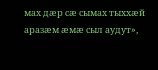мах дæр сæ сымах тыххæй аразæм æмæ сыл аудут»,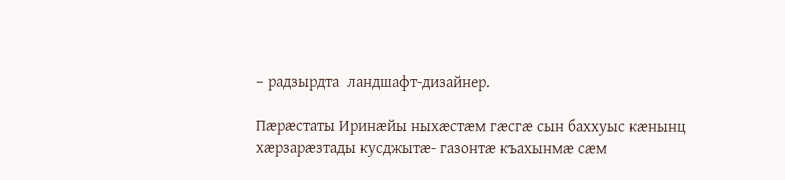– радзырдта  ландшафт-дизайнер.

Пæрæстаты Иринæйы ныхæстæм гæсгæ сын баххуыс кæнынц хæрзарæзтады кусджытæ- газонтæ къахынмæ сæм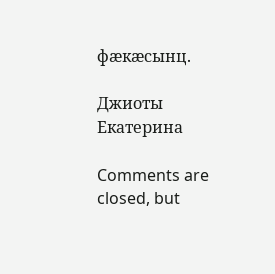фæкæсынц.

Джиоты Екатерина

Comments are closed, but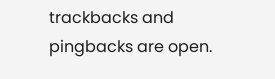trackbacks and pingbacks are open.